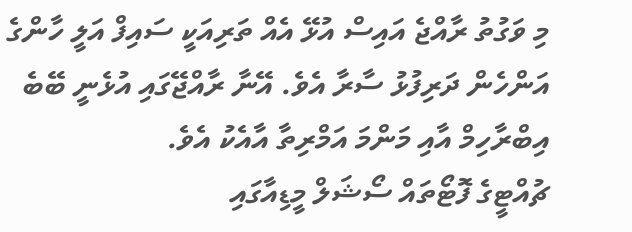މި ވަގުތު ރާއްޖެ އައިސް އުޅޭ އެއް ތަރިއަކީ ސައިފް އަލީ ހާންގެ އަންހެން ދަރިފުޅު ސާރާ އެވެ. އޭނާ ރާއްޖޭގައި އުޅެނީ ބޭބެ އިބްރާހިމް އާއި މަންމަ އަމްރިތާ އާއެކު އެވެ.
ޗުއްޓީގެ ފޮޓޯތައް ސޯޝަލް މީޑިއާގައި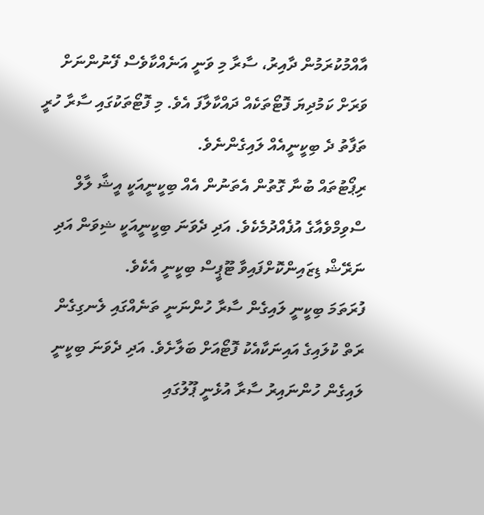އާއްމުކުރަމުން ދާއިރު، ސާރާ މި ވަނީ އަނެއްކާވެސް ފޭނުންނަށް ވަރަށް ކަމުދިޔަ ފޮޓޯތަކެއް ދައްކާލާފަ އެވެ. މި ފޮޓޯތަކުގައި ސާރާ ހުރީ ތަފާތު ދެ ބިކީނީއެއް ލައިގެންނެވެ.
ރިޕޯޓުތައް ބުނާ ގޮތުން އެތަނުން އެއް ބިކީނީއަކީ އީޝާ ލާލް ސްވިމްވެއާގެ އުފެއްދުމެކެވެ. އަދި ދެވަނަ ބިކީނީއަކީ ޝިވަން އަދި ނަރޭޝް ޑިޒައިންކޮށްފައިވާ ޓޫޕީސް ބިކީނީ އެކެވެ.
ފުރަތަމަ ބިކީނީ ލައިގެން ސާރާ ހުންނަނީ ތަނެއްގައި ލެނގިގެން ރަތް ކުލައިގެ އައިނަކާއެކު ފޮޓޯއަށް ބަލާށެވެ. އަދި ދެވަނަ ބިކީނީ ލައިގެން ހުންނައިރު ސާރާ އުޅެނީ ޕޫލުގައި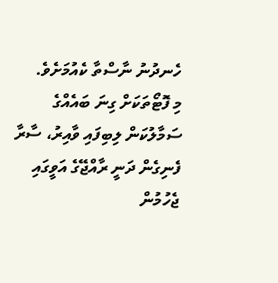ހެނދުނު ނާސްތާ ކެއުމަށެވެ.
މި ފޮޓޯތަކަށް ގިނަ ބައެއްގެ ސަމާލުކަން ލިބިފައި ވާއިރު، ސާރާ ފެނިގެން ދަނީ ރާއްޖޭގެ އަވީގައި ޖެހުމުން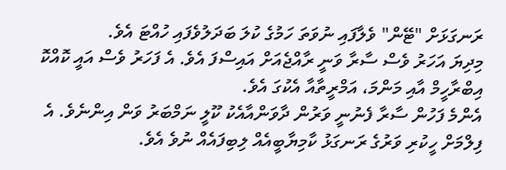ރަނގަޅަށް "ޓޭން" ވެލާފައި ނުވަތަ ހަމުގެ ކުލަ ބަދަލުވެފައި ހުއްޓަ އެވެ.
މިދިޔަ އަހަރު ވެސް ސާރާ ވަނީ ރާއްޖެއަށް އައިސްފަ އެވެ. އެ ފަހަރު ވެސް އައީ ކޮއްކޮ އިބްރާހީމް އާއި މަންމަ، އަމްރީތާއާ އެކުގަ އެވެ.
އެންމެ ފަހުން ސާރާ ފެނުނީ ވަރުން ދާވަންއާއެކު ކޫލީ ނަމްބަރު ވަން އިންނެވެ. އެ ފިލްމަށް ހީކުރި ވަރުގެ ރަނގަޅު ކާމިޔާބީއެއް ލިބިފައެއް ނުވެ އެވެ.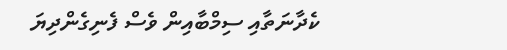ކެދާނަތާއި ސިމްބާއިން ވެސް ފެނިގެންދިޔަ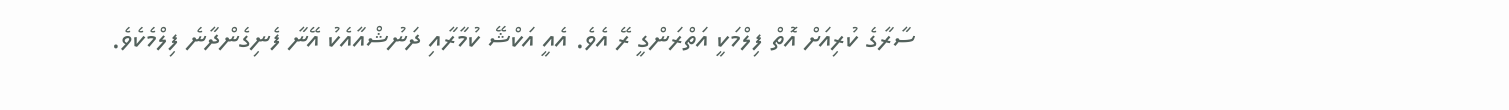ސާރާގެ ކުރިއަށް އޮތް ފިލްމަކީ އަތްރަންގީ ރޭ އެވެ. އެއީ އަކްޝޭ ކުމާރާއި ދަނުޝްއާއެކު އޭނާ ފެނިގެންދާނެ ފިލްމެކެވެ.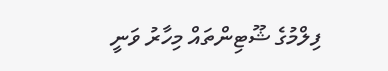ފިލްމުގެ ޝޫޓިންތައް މިހާރު ވަނީ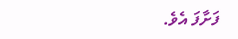ފަށާފަ އެވެ.